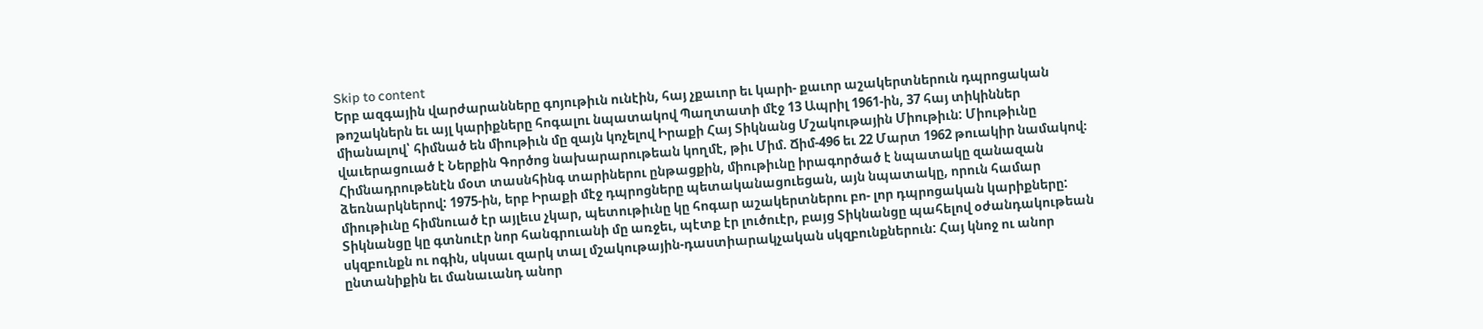Skip to content
Երբ ազգային վարժարանները գոյութիւն ունէին, հայ չքաւոր եւ կարի- քաւոր աշակերտներուն դպրոցական թոշակներն եւ այլ կարիքները հոգալու նպատակով Պաղտատի մէջ 13 Ապրիլ 1961-ին, 37 հայ տիկիններ միանալով՝ հիմնած են միութիւն մը զայն կոչելով Իրաքի Հայ Տիկնանց Մշակութային Միութիւն: Միութիւնը վաւերացուած է Ներքին Գործոց նախարարութեան կողմէ, թիւ Միմ. Ճիմ-496 եւ 22 Մարտ 1962 թուակիր նամակով։ Հիմնադրութենէն մօտ տասնհինգ տարիներու ընթացքին, միութիւնը իրագործած է նպատակը զանազան ձեռնարկներով: 1975-ին, երբ Իրաքի մէջ դպրոցները պետականացուեցան, այն նպատակը, որուն համար միութիւնը հիմնուած էր այլեւս չկար, պետութիւնը կը հոգար աշակերտներու բո- լոր դպրոցական կարիքները: Տիկնանցը կը գտնուէր նոր հանգրուանի մը առջեւ, պէտք էր լուծուէր, բայց Տիկնանցը պահելով օժանդակութեան սկզբունքն ու ոգին, սկսաւ զարկ տալ մշակութային-դաստիարակչական սկզբունքներուն: Հայ կնոջ ու անոր ընտանիքին եւ մանաւանդ անոր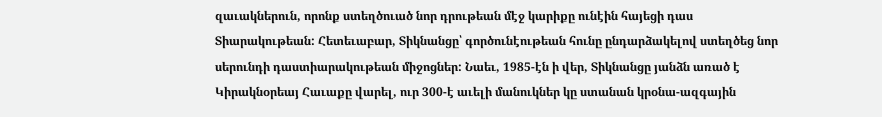զաւակներուն, որոնք ստեղծուած նոր դրութեան մէջ կարիքը ունէին հայեցի դաս Տիարակութեան: Հետեւաբար, Տիկնանցը՝ գործունէութեան հունը ընդարձակելով ստեղծեց նոր սերունդի դաստիարակութեան միջոցներ: Նաեւ, 1985-էն ի վեր, Տիկնանցը յանձն առած է Կիրակնօրեայ Հաւաքը վարել, ուր 300-է աւելի մանուկներ կը ստանան կրօնա-ազգային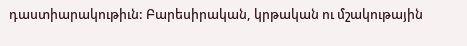դաստիարակութիւն: Բարեսիրական, կրթական ու մշակութային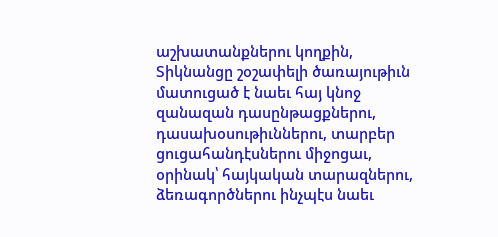աշխատանքներու կողքին, Տիկնանցը շօշափելի ծառայութիւն մատուցած է նաեւ հայ կնոջ զանազան դասընթացքներու, դասախօսութիւններու, տարբեր ցուցահանդէսներու միջոցաւ, օրինակ՝ հայկական տարազներու, ձեռագործներու ինչպէս նաեւ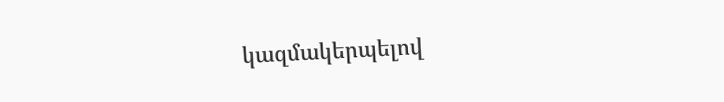կազմակերպելով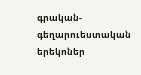գրական-գեղարուեստական երեկոներ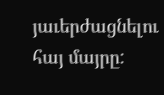յաւերժացնելու հայ մայրը: